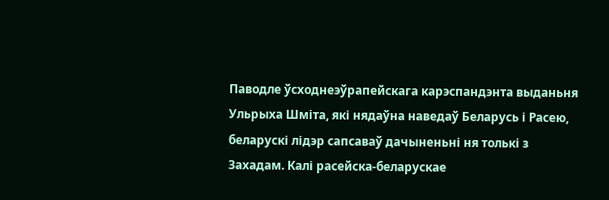Паводле ўсходнеэўрапейскага карэспандэнта выданьня Ульрыха Шміта, які нядаўна наведаў Беларусь і Расею, беларускі лідэр сапсаваў дачыненьні ня толькі з Захадам. Калі расейска-беларускае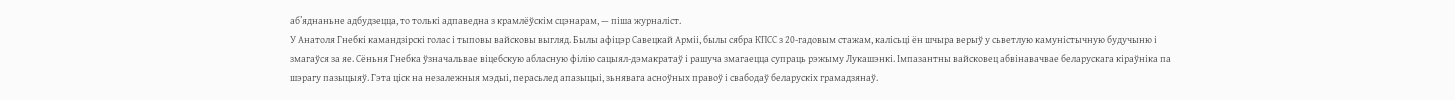аб’яднаньне адбудзецца, то толькі адпаведна з крамлёўскім сцэнарам, — піша журналіст.
У Анатоля Гнебкі камандзірскі голас і тыповы вайсковы выгляд. Былы афіцэр Савецкай Арміі, былы сябра КПСС з 20-гадовым стажам, калісьці ён шчыра верыў у сьветлую камуністычную будучыню і змагаўся за яе. Сёньня Гнебка ўзначальвае віцебскую абласную філію сацыял-дэмакратаў і рашуча змагаецца супраць рэжыму Лукашэнкі. Імпазантны вайсковец абвінавачвае беларускага кіраўніка па шэрагу пазыцыяў. Гэта ціск на незалежныя мэдыі, перасьлед апазыцыі, зьнявага асноўных правоў і свабодаў беларускіх грамадзянаў.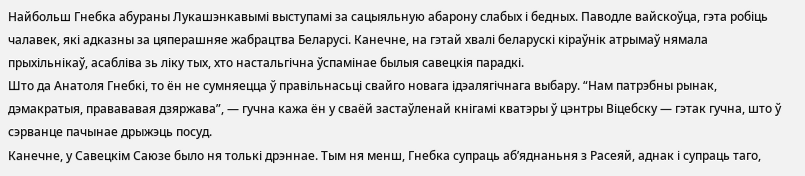Найбольш Гнебка абураны Лукашэнкавымі выступамі за сацыяльную абарону слабых і бедных. Паводле вайскоўца, гэта робіць чалавек, які адказны за цяперашняе жабрацтва Беларусі. Канечне, на гэтай хвалі беларускі кіраўнік атрымаў нямала прыхільнікаў, асабліва зь ліку тых, хто настальгічна ўспамінае былыя савецкія парадкі.
Што да Анатоля Гнебкі, то ён не сумняецца ў правільнасьці свайго новага ідэалягічнага выбару. “Нам патрэбны рынак, дэмакратыя, правававая дзяржава”, — гучна кажа ён у сваёй застаўленай кнігамі кватэры ў цэнтры Віцебску — гэтак гучна, што ў сэрванце пачынае дрыжэць посуд.
Канечне, у Савецкім Саюзе было ня толькі дрэннае. Тым ня менш, Гнебка супраць аб’яднаньня з Расеяй, аднак і супраць таго,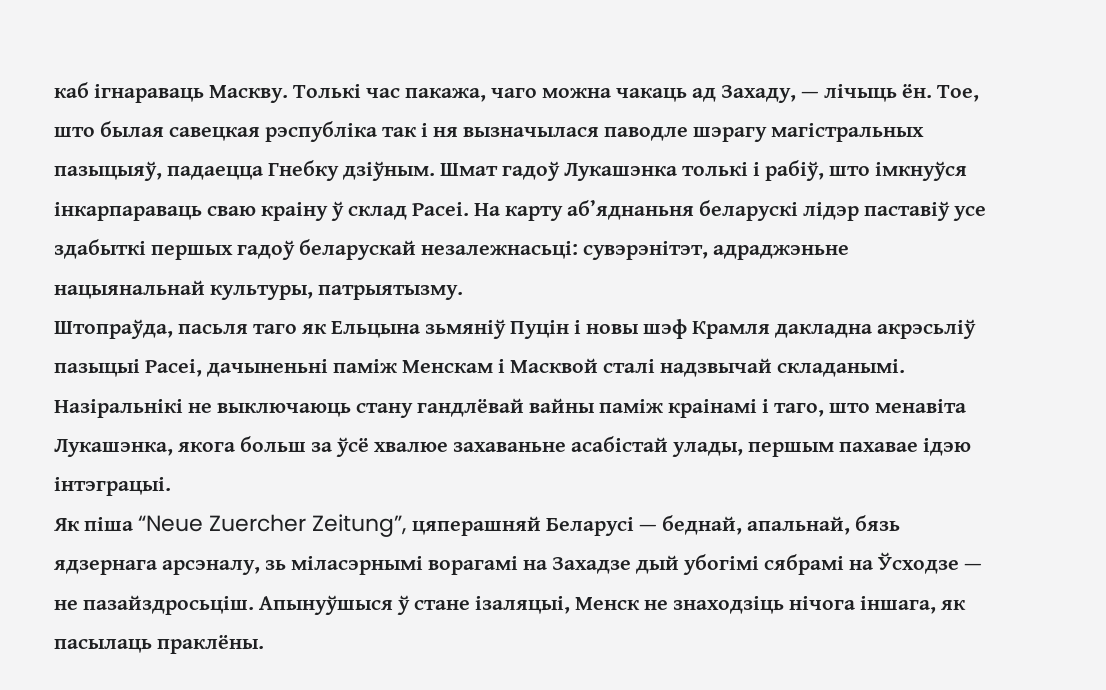каб ігнараваць Маскву. Толькі час пакажа, чаго можна чакаць ад Захаду, — лічыць ён. Тое, што былая савецкая рэспубліка так і ня вызначылася паводле шэрагу магістральных пазыцыяў, падаецца Гнебку дзіўным. Шмат гадоў Лукашэнка толькі і рабіў, што імкнуўся інкарпараваць сваю краіну ў склад Расеі. На карту аб’яднаньня беларускі лідэр паставіў усе здабыткі першых гадоў беларускай незалежнасьці: сувэрэнітэт, адраджэньне нацыянальнай культуры, патрыятызму.
Штопраўда, пасьля таго як Ельцына зьмяніў Пуцін і новы шэф Крамля дакладна акрэсьліў пазыцыі Расеі, дачыненьні паміж Менскам і Масквой сталі надзвычай складанымі. Назіральнікі не выключаюць стану гандлёвай вайны паміж краінамі і таго, што менавіта Лукашэнка, якога больш за ўсё хвалюе захаваньне асабістай улады, першым пахавае ідэю інтэграцыі.
Як піша “Neue Zuercher Zeitung”, цяперашняй Беларусі — беднай, апальнай, бязь ядзернага арсэналу, зь міласэрнымі ворагамі на Захадзе дый убогімі сябрамі на Ўсходзе — не пазайздросьціш. Апынуўшыся ў стане ізаляцыі, Менск не знаходзіць нічога іншага, як пасылаць праклёны.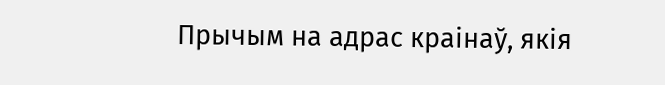Прычым на адрас краінаў, якія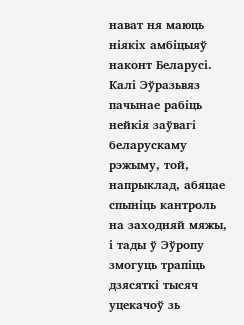нават ня маюць ніякіх амбіцыяў наконт Беларусі.
Калі Эўразьвяз пачынае рабіць нейкія заўвагі беларускаму рэжыму, той, напрыклад, абяцае спыніць кантроль на заходняй мяжы, і тады ў Эўропу змогуць трапіць дзясяткі тысяч уцекачоў зь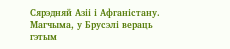Сярэдняй Азіі і Афганістану. Магчыма, у Брусэлі вераць гэтым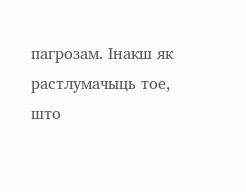пагрозам. Інакш як растлумачыць тое, што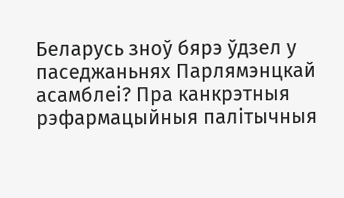Беларусь зноў бярэ ўдзел у паседжаньнях Парлямэнцкай асамблеі? Пра канкрэтныя рэфармацыйныя палітычныя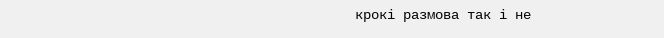крокі размова так і не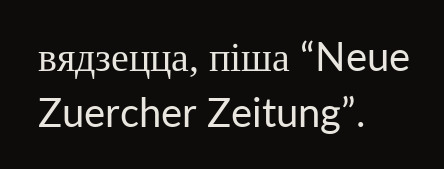вядзецца, піша “Neue Zuercher Zeitung”.